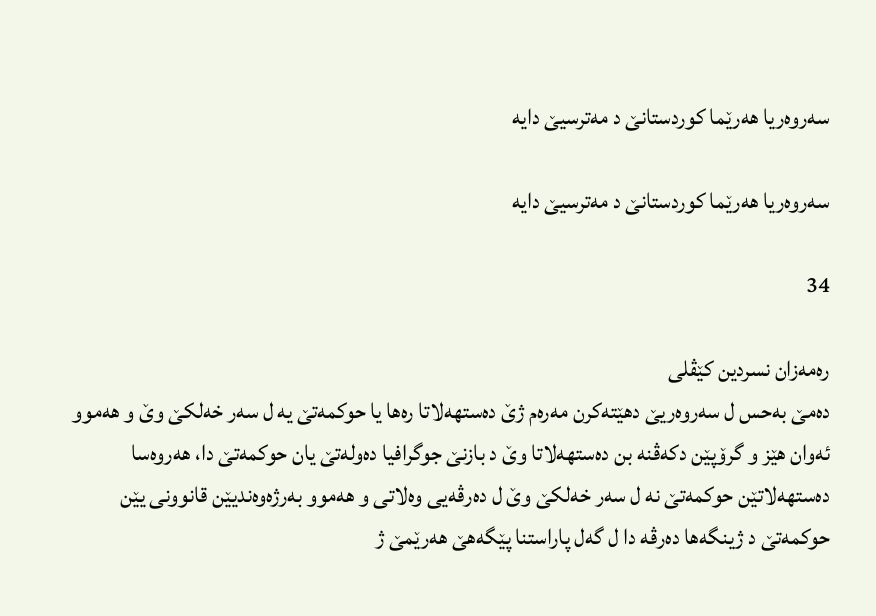سه‌روه‌ریا هه‌رێما كوردستانێ د مه‌ترسیێ دایه‌

سه‌روه‌ریا هه‌رێما كوردستانێ د مه‌ترسیێ دایه‌

34

ره‌مه‌زان نسردین كێڤلى
ده‌مێ به‌حس ل سه‌روه‌ریێ دهێته‌كرن مه‌ره‌م ژێ ده‌ستهه‌لاتا ره‌ها یا حوكمه‌تێ یه‌ ل سه‌ر خه‌لكێ وێ و هه‌موو ئه‌وان هێز و گرۆپێن دكه‌ڤنه‌ بن ده‌ستهه‌لاتا وێ د بازنێ جوگرافیا ده‌وله‌تێ یان حوكمه‌تێ دا، هه‌روه‌سا ده‌ستهه‌لاتێن حوكمه‌تێ نه‌ ل سه‌ر خه‌لكێ وێ ل ده‌رڤه‌یى وه‌لاتى و هه‌موو به‌رژه‌وه‌ندیێن قانوونی یێن حوكمه‌تێ د ژینگه‌ها ده‌رڤه‌ دا ل گه‌ل پاراستنا پێگه‌هێ هه‌رێمێ ژ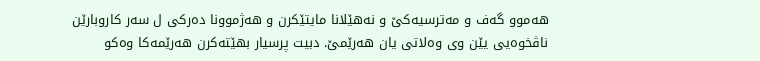هه‌موو گه‌ف و مه‌ترسیه‌كێ و نه‌هێلانا مایتێكرن و هه‌ژموونا ده‌ركی ل سه‌ر كاروبارێن ناڤخوه‌یی یێن وى وه‌لاتى یان هه‌رێمێ. دبیت پرسیار بهێته‌كرن هه‌رێمه‌كا وه‌كو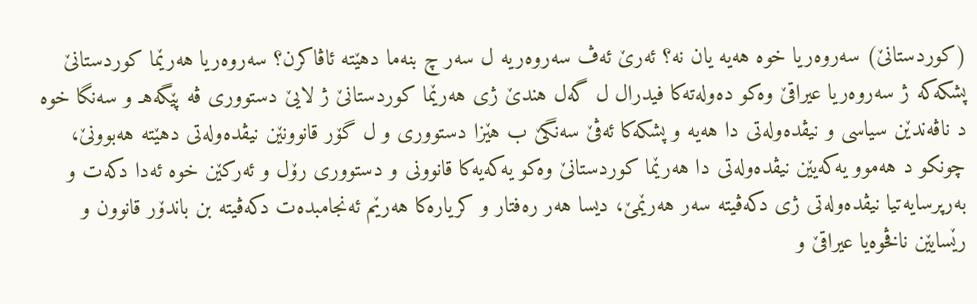(كوردستانێ) سه‌روه‌ریا خوه‌ هه‌یه‌ یان نه‌؟ ئه‌رێ ئه‌ڤ سه‌روه‌ریه‌ ل سه‌ر چ بنه‌ما دهێته‌ ئاڤاكرن؟ سه‌روه‌ریا هه‌رێما كوردستانێ پشكه‌كه‌ ژ سه‌روه‌ریا عیراقێ وه‌كو ده‌وله‌ته‌كا فیدرال ل گه‌ل هندێ ژى هه‌رێما كوردستانێ ژ لایێ دستوورى ڤه‌ پێگه‌هـ و سه‌نگا خوه‌ د ناڤه‌ندێن سیاسى و نیڤده‌وله‌تى دا هه‌یه‌ و پشكه‌كا ئه‌ڤێ سه‌نگێ ب هێزا دستوورى و ل گۆر قانوونێن نیڤده‌وله‌تى دهێته‌ هه‌بوونێ، چونكو د هه‌موو یه‌كه‌یێن نیڤده‌وله‌تى دا هه‌رێما كوردستانێ وه‌كو یه‌كه‌یه‌كا قانوونى و دستوورى رۆل و ئه‌ركێن خوه‌ ئه‌دا دكه‌ت و به‌رپرسایه‌تیا نیڤده‌وله‌تى ژى دكه‌ڤیته‌ سه‌ر هه‌رێمێ، دیسا هه‌ر ره‌فتار و كریاره‌كا هه‌رێم ئه‌نجامبده‌ت دكه‌ڤیته‌ بن باندۆر قانوون و رێسایێن ناڤخوه‌یا عیراقێ و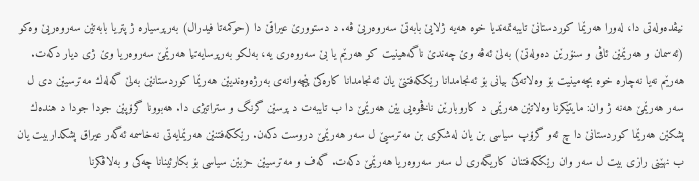نیڤده‌وله‌تى دا، له‌ورا هه‌رێما كوردستانێ تایبه‌تمه‌ندیا خوه‌ هه‌یه‌ ژلایێ بابه‌تێ سه‌روه‌ریێ ڤه‌. د دستوورێ عیراقێ دا (حوكمه‌تا فیدرال) به‌رپرسیاره‌ ژ پتریا بابه‌تێن سه‌روه‌ریێ وه‌كو (ئه‌سمان و هه‌رێمێن ئاڤى و سنۆرێن ده‌وله‌تێ) به‌لێ ئه‌ڤه‌ وێ چه‌ندێ ناگه‌هینیت كو هه‌رێم یا بێ سه‌روه‌رى یه‌، به‌لكو به‌رپرسایه‌تیا هه‌رێمێ سه‌روه‌ریا وێ ژى دیار دكه‌ت. هه‌رێم نه‌یا نه‌چاره‌ خوه‌ بچه‌مینیت بۆ وه‌لاته‌كێ بیانى بۆ ئه‌نجامدانا رێككه‌فتنێ یان ئه‌نجامدانا كاره‌كێ پێچه‌وانه‌ى به‌رژه‌وه‌ندیێن هه‌رێما كوردستانێن به‌لێ گه‌له‌ك مه‌ترسیێن دى ل سه‌ر هه‌رێمێ هه‌نه‌ ژ وان: مایتێكرنا وه‌لاتێن هه‌رێمى د كاروبارێن ناڤخوه‌یی یێن هه‌رێمێ دا ب تایبه‌ت د پرسێن گرنگ و ستراتیژى دا. هه‌بوونا گرۆپێن جودا جودا د هنده‌ك پشكێن هه‌رێما كوردستانێ دا چ ئه‌و گرۆپ سیاسى بن یان له‌شكرى بن مه‌ترسیێ ل سه‌ر هه‌رێمێ دروست دكه‌ن. رێككه‌فتنێن هه‌رێمایه‌تى نه‌خاسمه‌ ئه‌گه‌ر عیراق پشكداربیت یان ب نهێنى رازى بیت ل سه‌ر وان رێككه‌فتنان كاریگه‌رى ل سه‌ر سه‌روه‌ریا هه‌رێمێ دكه‌ت. گه‌ف و مه‌ترسیێن حزبێن سیاسى بۆ بكارئینانا چه‌كى و به‌لاڤكرنا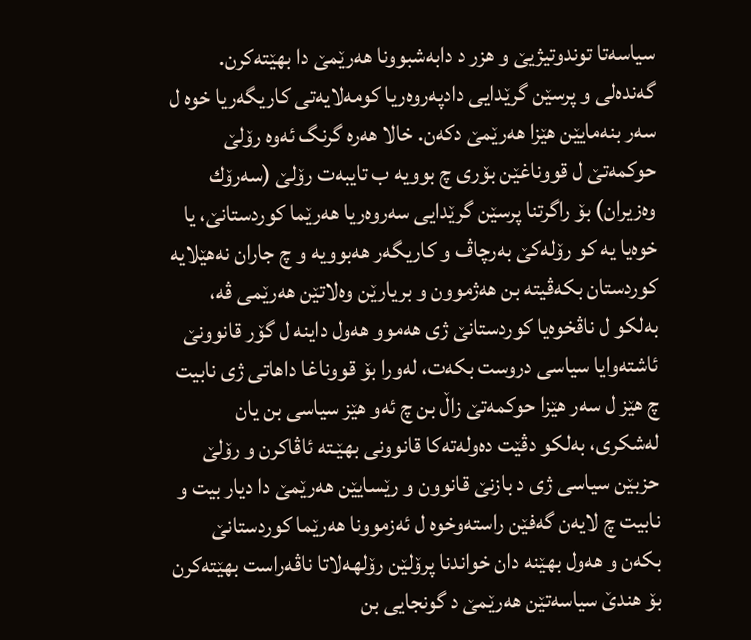سیاسه‌تا توندوتیژیێ و هزر د دابه‌شبوونا هه‌رێمێ دا بهێته‌كرن. گه‌نده‌لى و پرسێن گرێدایى دادپه‌روه‌ریا كومه‌لایه‌تى كاریگه‌ریا خوه‌ ل سه‌ر بنه‌مایێن هێزا هه‌رێمێ دكه‌ن. خالا هه‌ره‌ گرنگ ئه‌وه‌ رۆلێ حوكمه‌تێ ل قووناغێن بۆرى چ بوویه‌ ب تایبه‌ت رۆلێ (سه‌رۆك وه‌زیران) بۆ راگرتنا پرسێن گرێدایى سه‌روه‌ریا هه‌رێما كوردستانێ، یا خوه‌یا یه‌ كو رۆله‌كێ به‌رچاڤ و كاریگه‌ر هه‌بوویه‌ و چ جاران نه‌هێلایه‌ كوردستان بكه‌ڤیته‌ بن هه‌ژموون و بریارێن وه‌لاتێن هه‌رێمى ڤه‌، به‌لكو ل ناڤخوه‌یا كوردستانێ ژى هه‌موو هه‌ول داینه‌ ل گۆر قانوونێ ئاشته‌وایا سیاسى دروست بكه‌ت، له‌ورا بۆ قووناغا داهاتى ژى نابیت چ هێز ل سه‌ر هێزا حوكمه‌تێ زاڵ بن چ ئه‌و هێز سیاسى بن یان له‌شكرى، به‌لكو دڤێت ده‌وله‌ته‌كا قانوونی بهێـته‌ ئاڤاكرن و رۆلێ حزبێن سیاسى ژى د بازنێ قانوون و رێسایێن هه‌رێمێ دا دیار بیت و نابیت چ لایه‌ن گه‌فێن راسته‌وخوه‌ ل ئه‌زموونا هه‌رێما كوردستانێ بكه‌ن و هه‌ول بهێنه‌ دان خواندنا پرۆلێن رۆلهه‌لاتا ناڤه‌راست بهێته‌كرن بۆ هندێ سیاسه‌تێن هه‌رێمێ د گونجایى بن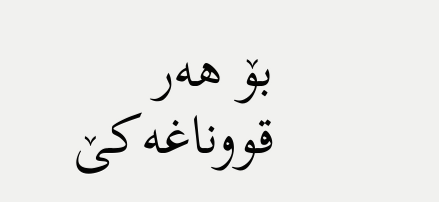بۆ هه‌ر قووناغه‌كێ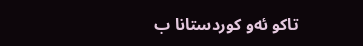تاكو ئه‌و كوردستانا ب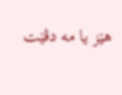هێز یا مه‌ دڤێت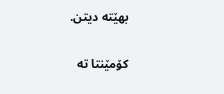بهێته‌ دیتن.

کۆمێنتا تە